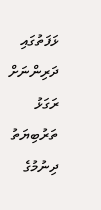ޅަފަތުގައި ދަރިންނަށް ރަގަޅު ތަރުބިޔަތު ދިނުމުގެ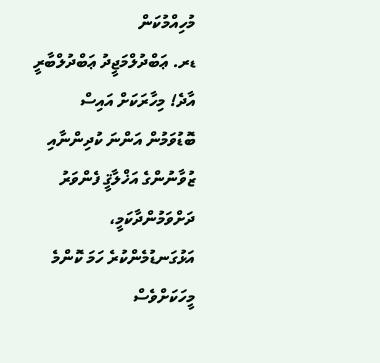މުހިއްމުކަން
ޑރ. ޢަބްދުލްމަޖީދު ޢަބްދުލްބާރީ
އާދެ! މިހާރަކަށް އައިސް ބޮޑުވަމުން އަންނަ ކުދިންނާއި ޒުވާނުންގެ އަޚްލާޤީ ފެންވަރު ދަށްވަމުންދާކަމީ، އަޅުގަނޑުމެންކުރެ ހަމަ ކޮންމެ މީހަކަށްވެސް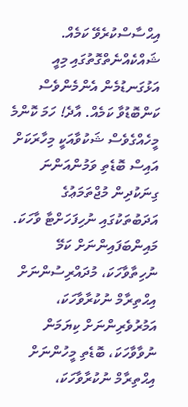އިޙްސާސްކުރެވޭ ކަމެއް. ޝައްކެއްނެތްގޮތުގައި މިއީ އަޅުގަނޑުމެން އެންމެންވެސް ކަންބޮޑުވާ ކަމެއް. އާދެ! ހަމަ ކޮންމެ މީހެއްގެވެސް ޝަކުވާއަކީ މިހާރަކަށް އައިސް ބޮޑެތި ވަމުންއަންނަ ގިނަކުދިން މުޖްތަމަޢުގެ އަދަބުތަކުގައި ނުހިފަހަށްޓާ ވާހަކަ. މައިންބަފައިންނަށް ކަމޭ ނުހިތާވާހަކަ، މުދައްރިސުންނަށް އިޙްތިރާމް ނުކުރާވާހަކަ، އަމުރުވެރިންނަށް ކިޔަމަން ނުވާވާހަކަ، ބޮޑެތި މީހުންނަށް އިޙްތިރާމް ނުކުރާވާހަކަ،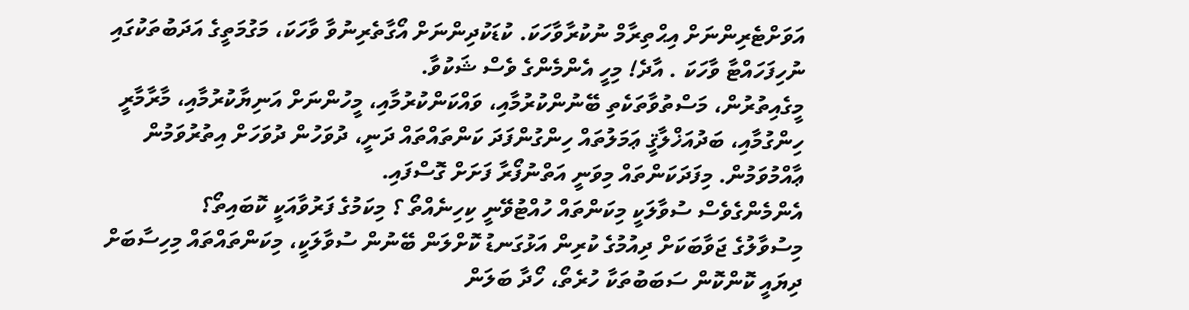އަވަށްޓެރިންނަށް އިޙްތިރާމް ނުކުރާވާހަކަ. ކުޑަކުދިންނަށް އޯގާތެރިނުވާ ވާހަކަ، މަގުމަތީގެ އަދަބުތަކުގައި ނުހިފަހައްޓާ ވާހަކަ . އާދެ! މިހީ އެންމެންގެ ވެސް ޝަކުވާ.
މީގެއިތުރުން، މަސްތުވާތަކެތި ބޭނުންކުރުމާއި، ވައްކަންކުރުމާއި، މީހުންނަށް އަނިޔާކުރުމާއި، މާރާމާރީ ހިންގުމާއި، ބަދުއަޚްލާޤީ ޢަމަލުތައް ހިންގުންފަދަ ކަންތައްތައް ދަނީ، ދުވަހުން ދުވަހަށް އިތުރުވަމުން ޢާއްމުވަމުން. މިފަދަކަންތައް މިވަނީ އަތްނުފޯރާ ފަށަށް ގޮސްފައި.
އެންމެންގެވެސް ސުވާލަކީ މިކަންތައް ހުއްޓުވޭނީ ކިހިނެއްތޯ ؟ މިކަމުގެ ފަރުވާއަކީ ކޮބައިތޯ؟
މިސުވާލުގެ ޖަވާބަކަށް ދިއުމުގެ ކުރިން އަޅުގަނޑު ކޮށްލަން ބޭނުން ސުވާލަކީ، މިކަންތައްތައް މިހިސާބަށް ދިޔައީ ކޮންކޮން ސަބަބުތަކާ ހުރެތޯ، ހޯދާ ބަލަން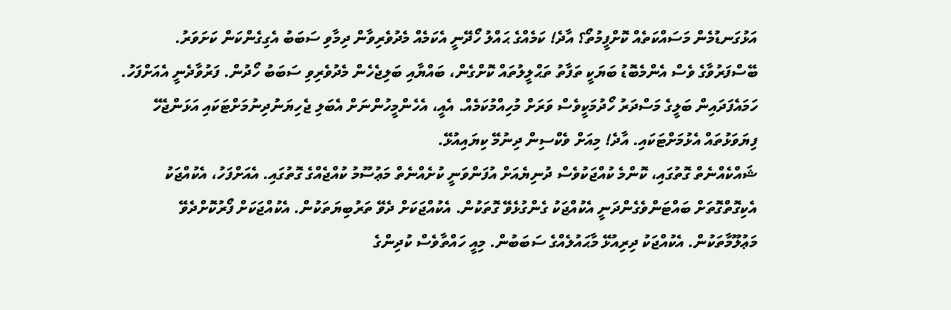އަޅުގަނޑުމެން މަސައްކަތެއް ކޮށްފީމުތޯ؟ އާދެ! ކަމެއްގެ ޙައްލު ހޯދޭނީ އެކަމެއް މެދުވެރިވާން ދިމާވި ސަބަބު އެގިގެންކަން ކަށަވަރު.
ބޭސްފަރުވާގެ ވެސް އެންމެބޮޑު ބަޔަކީ ތަފާތު ތަޙްލީލުތައް ކޮށްގެން، ބައްޔާއި ބަލިޖެހެން މެދުވެރިވި ސަބަބު ހޯދުން. ފަރުވާދެނީ އެއަށްފަހު. ހަމައެފަދައިން ބަލީގެ މަސްދަރު ހޯދުމަކީވެސް ވަރަށް މުހިއްމުކަމެއް. އެއީ، އެހެންމީހުންނަށް އެބަލި ޖެހިޔަނުދިނުމަށްޓަކައި އަޅަންޖެހޭ ފިޔަވަޅުތައް އެޅުމަށްޓަކައި. އާދެ! މިއަށް ވެކްސިން ދިނުމޭ ކިޔައިއުޅޭ.
ޝައްކެއްނެތް ގޮތުގައި، ކޮންމެ ކުއްޖަކުވެސް ދުނިޔެއަށް އުފަންވަނީ ކުށެއްނެތް މަޢުސޫމު ކުއްޖެއްގެ ގޮތުގައި. އެއަށްފަހު، އެކުއްޖަކު އެކިގޮތްގޮތަށް ބައްޓަންވެގެންދަނީ އެކުއްޖަކު ގެންގުޅެވޭ ގޮތަކުން. އެކުއްޖަކަށް ދެވޭ ތަރުބިޔަތަކުން. އެކުއްޖަކަށް ފޯރުކޮށްދެވޭ މަޢުލޫމާތަކުން. އެކުއްޖަކު ދިރިއުޅޭ މާޙައުލެއްގެ ސަބަބުން. މިއީ ހައްތާވެސް ކުދިންގެ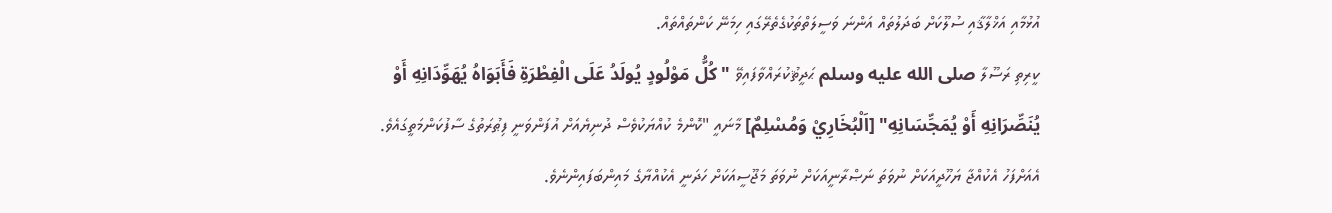އުޅުމާއި އަޚްލާޤާއި ސުލޫކަށް ބަދަލުތައް އަންނަ ވަސީލަތްތަކުގެތެރޭގައި ހިމަނޭ ކަންތައްތައް.
ކީރިތި ރަސޫލާ صلى الله عليه وسلم ޙަދީޘުކުރައްވާފައިވޭ "كُلُّ مَوْلُودٍ يُولَدُ عَلَى الْفِطْرَةِ فَأَبَوَاهُ يُهَوِّدَانِهِ أَوْ يُنَصِّرَانِهِ أَوْ يُمَجِّسَانِهِ" [اَلْبُخَارِيْ وَمُسْلِمٌ] މާނައީ "ކޮންމެ ކުއްޔަކުވެސް ދުނިޔެއަށް އުފަންވަނީ ފިޠުރަތުގެ ސާފުކަންމަތީގައެވެ. އެއަށްފަހު އެކުއްޖާ ޔަހޫދީއަކަށް ނުވަތަ ނަޞްރާނީއަކަށް ނުވަތަ މަޖޫސީއަކަށް ހަދަނީ އެކުއްޔާގެ މައިންބަފައިންނެވެ.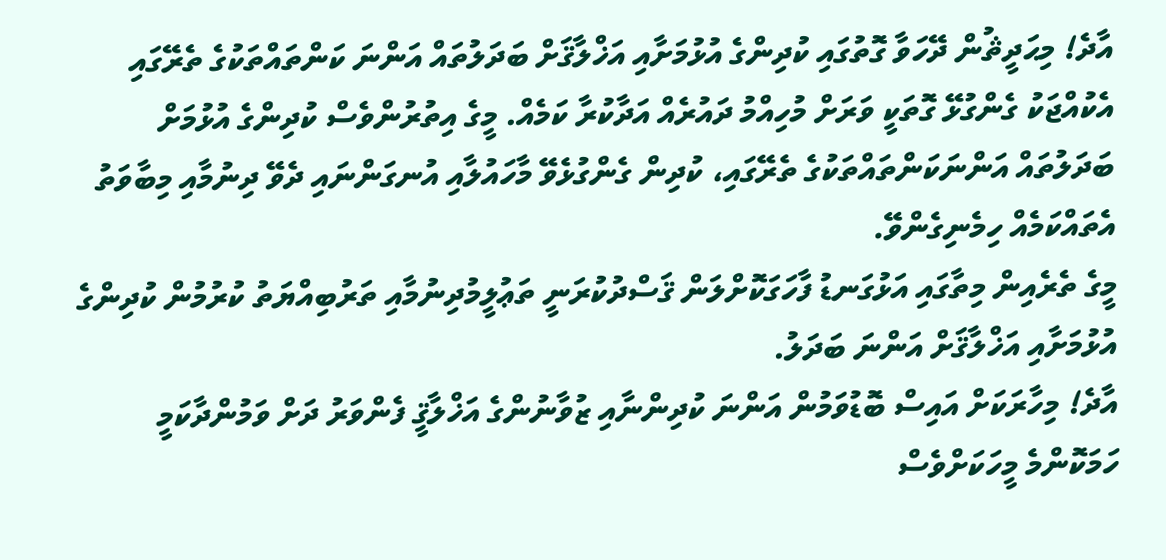އާދެ! މިޙަދީޘުން ދޭހަވާ ގޮތުގައި ކުދިންގެ އުޅުމަށާއި އަޚްލާޤަށް ބަދަލުތައް އަންނަ ކަންތައްތަކުގެ ތެރޭގައި އެކުއްޖަކު ގެންގުޅޭ ގޮތަކީ ވަރަށް މުހިއްމު ދައުރެއް އަދާކުރާ ކަމެއް. މީގެ އިތުރުންވެސް ކުދިންގެ އުޅުމަށް ބަދަލުތައް އަންނަކަންތައްތަކުގެ ތެރޭގައި، ކުދިން ގެންގުޅެވޭ މާހައުލާއި އުނގަންނައި ދެވޭ ދިނުމާއި މިބާވަތު އެތައްކަމެއް ހިމެނިގެންވޭ.
މީގެ ތެރެއިން މިތާގައި އަޅުގަނޑު ފާހަގަކޮށްލަން ޤަސްދުކުރަނީ ތަޢުލީމުދިނުމާއި ތަރުބިއްޔަތު ކުރުމުން ކުދިންގެ އުޅުމަށާއި އަޚްލާޤަށް އަންނަ ބަދަލު.
އާދެ! މިހާރަކަށް އައިސް ބޮޑުވަމުން އަންނަ ކުދިންނާއި ޒުވާނުންގެ އަޚްލާޤީ ފެންވަރު ދަށް ވަމުންދާކަމީ ހަމަކޮންމެ މީހަކަށްވެސް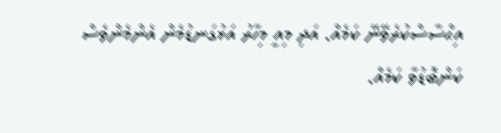އިޙްސާސްކުރެވޭނޭ ކަމެއް. އަދި މިއީ މިހާރު އަޅުގަނޑުމެން އެންމެންވެސް ކަންބޮޑުވާ ކަމެއް.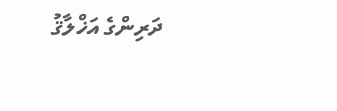ދަރިންގެ އަޚްލާޤު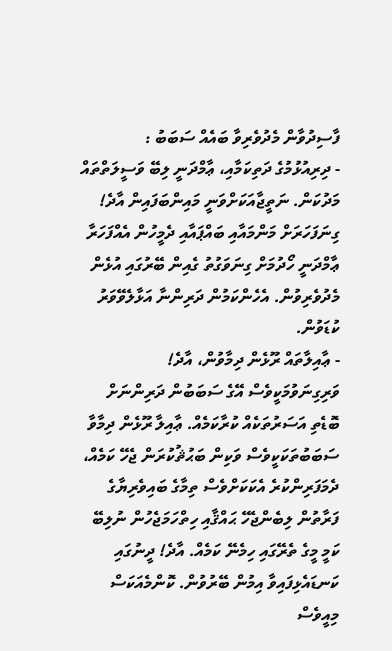ފާސިދުވާން މެދުވެރިވާ ބައެއް ސަބަބު :
- ދިރިއުޅުމުގެ ދަތިކަމާއި، ޢާމްދަނީ ލިބޭ ވަސީލަތްތައް މަދުކަން. ނަތީޖާއަކަށްވަނީ މައިންބަފައިން އާދެ! ގިނަފަހަރަށް މަންމައާއި ބައްޕައާއި ދެމީހުން އެއްފަހަރާ ޢާމްދަނީ ހޯދުމަށް ގިނަވަގުތު ގެއިން ބޭރުގައި އުޅެން މެދުވެރިވުން. އެހެންކަމުން ދަރިންނާ އަޅާލެވޭވަރު ކުޑަވުން.
- ޢާއިލާތައް ރޫޅެން ދިމާވުން، އާދެ! ވަރިގިނަވުމަކީވެސް އޭގެ ސަބަބުން ދަރިންނަށް ބޮޑެތި އަސަރުތަކެއް ކުރާކަމެއް. ޢާއިލާ ރޫޅެން ދިމާވާ ސަބަބުތަކަކީވެސް ވަކިން ބަޙުޘުކުރަން ޖެހޭ ކަމެއް، ދެމަފަރިންކުރެ އެކަކަށްވެސް ތިމާގެ ބައިވެރިޔާގެ ފަރާތުން ލިބެންޖެހޭ ޙައްޤާއި ހިތްހަމަޖެހުން ނުލިބޭ ކަމީ މީގެ ތެރޭގައި ހިމެނޭ ކަމެއް. އާދެ! ދީނުގައި ކަނޑައެޅިފައިވާ އިމުން ބޭރުވުން. ކޮންމެއަކަސް މިއީވެސް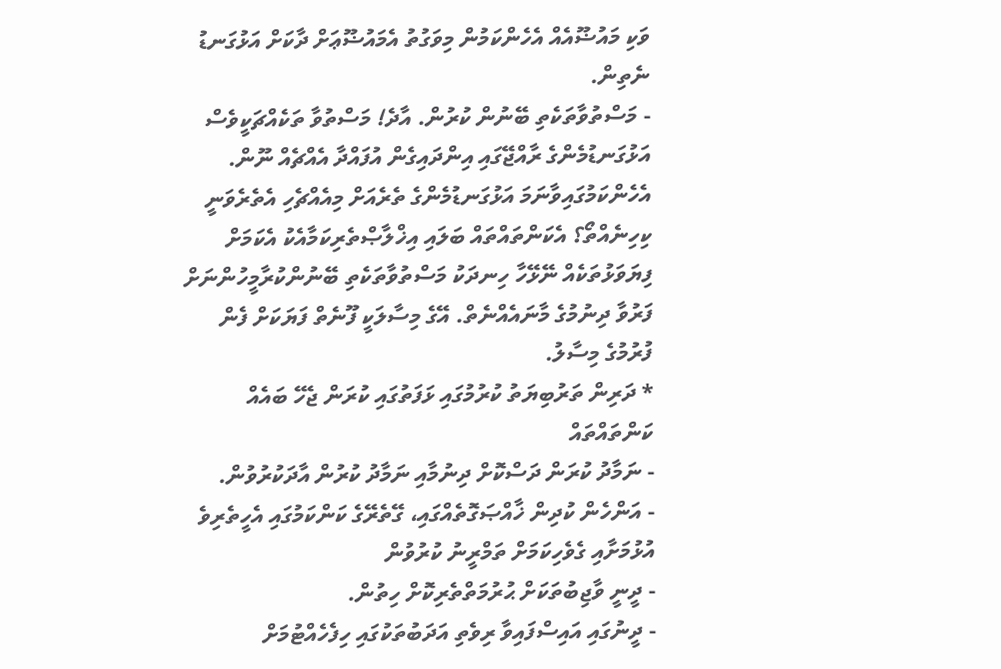ވަކި މައުޟޫއެއް އެހެންކަމުން މިވަގުތު އެމައުޟޫޢަށް ދާކަށް އަޅުގަނޑު ނެތިން.
- މަސްތުވާތަކެތި ބޭނުން ކުރުން. އާދެ! މަސްތުވާ ތަކެއްޗަކީވެސް އަޅުގަނޑުމެންގެ ރާއްޖޭގައި އިންދައިގެން އުފައްދާ އެއްޗެއް ނޫން. އެހެންކަމުގައިވާނަމަ އަޅުގަނޑުމެންގެ ތެރެއަށް މިއެއްޗެހި އެތެރެވަނީ ކިހިނެއްތޯ؟ އެކަންތައްތައް ބަލައި އިޚްލާޞްތެރިކަމާއެކު އެކަމަށް ފިޔަވަޅުތަކެއް ނޭޅޭހާ ހިނދަކު މަސްތުވާތަކެތި ބޭނުންކުރާމީހުންނަށް ފަރުވާ ދިނުމުގެ މާނައެއްނެތް. އޭގެ މިސާލަކީ ފޫނެތް ފަޔަކަށް ފެން ފުރުމުގެ މިސާލު.
* ދަރިން ތަރުބިޔަތު ކުރުމުގައި ޅަފަތުގައި ކުރަން ޖެހޭ ބައެއް ކަންތައްތައް
- ނަމާދު ކުރަން ދަސްކޮށް ދިނުމާއި ނަމާދު ކުރުން އާދަކުރުވުން.
- އަންހެން ކުދިން ޚާއްޞަގޮތެއްގައި، ގޭތެރޭގެ ކަންކަމުގައި އެހީތެރިވެ އުޅުމަށާއި ގެވެހިކަމަށް ތަމްރީނު ކުރުވުން
- ދީނީ ވާޖިބުތަކަށް ޙުރުމަތްތެރިކޮށް ހިތުން.
- ދީނުގައި އައިސްފައިވާ ރިވެތި އަދަބުތަކުގައި ހިފެހެއްޓުމަށް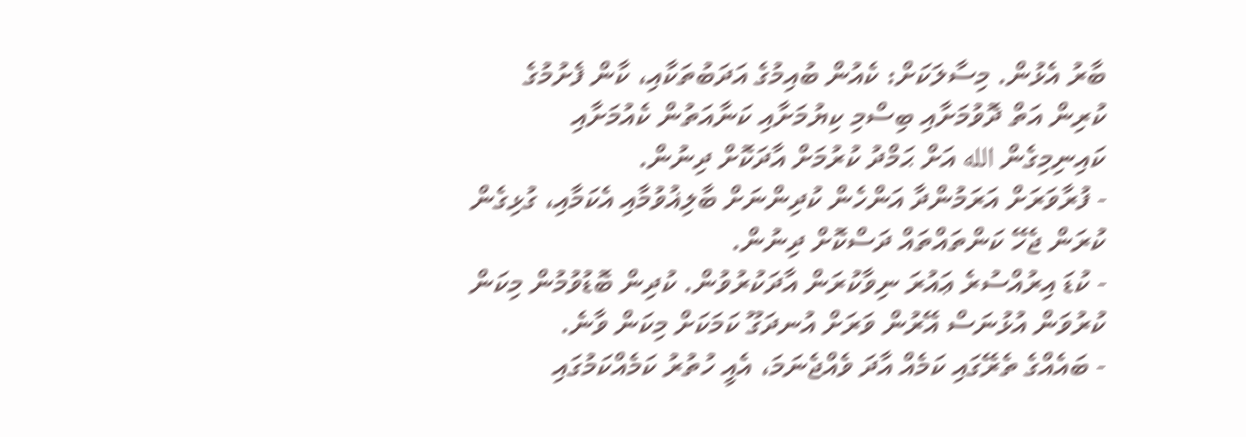ބާރު އެޅުން. މިސާލަކަށް: ކެއުން ބުއިމުގެ އަދަބުތަކާއި، ކާން ފެށުމުގެ ކުރިން އަތް ދޮވުމަށާއި ބިސްމި ކިޔުމަށާއި ކަނާއަތުން ކެއުމަށާއި ކައިނިމިގެން الله އަށް ޙަމްދު ކުރުމަށް އާދަކޮށް ދިނުން.
- ފުރާވަރަށް އަރަމުންދާ އަންހެން ކުދިންނަށް ބާލިޣުވުމާއި އެކަމާއި، ގުޅިގެން ކުރަން ޖެހޭ ކަންތައްތައް ދަސްކޮށް ދިނުން.
- ކުޑަ އިރުއްސުރެ ޢައުރަ ނިވާކުރަން އާދަކުރުވުން. ކުދިން ބޮޑުވުމުން މިކަން ކުރުވަން އުޅުނަސް އޭރުން ވަރަށް އުނދަގޫ ކަމަކަށް މިކަން ވާނެ.
- ބައެއްގެ ތެރޭގައި ކަމެއް އާދަ ވެއްޖެނަމަ، އެއީ ހުތުރު ކަމެއްކަމުގައި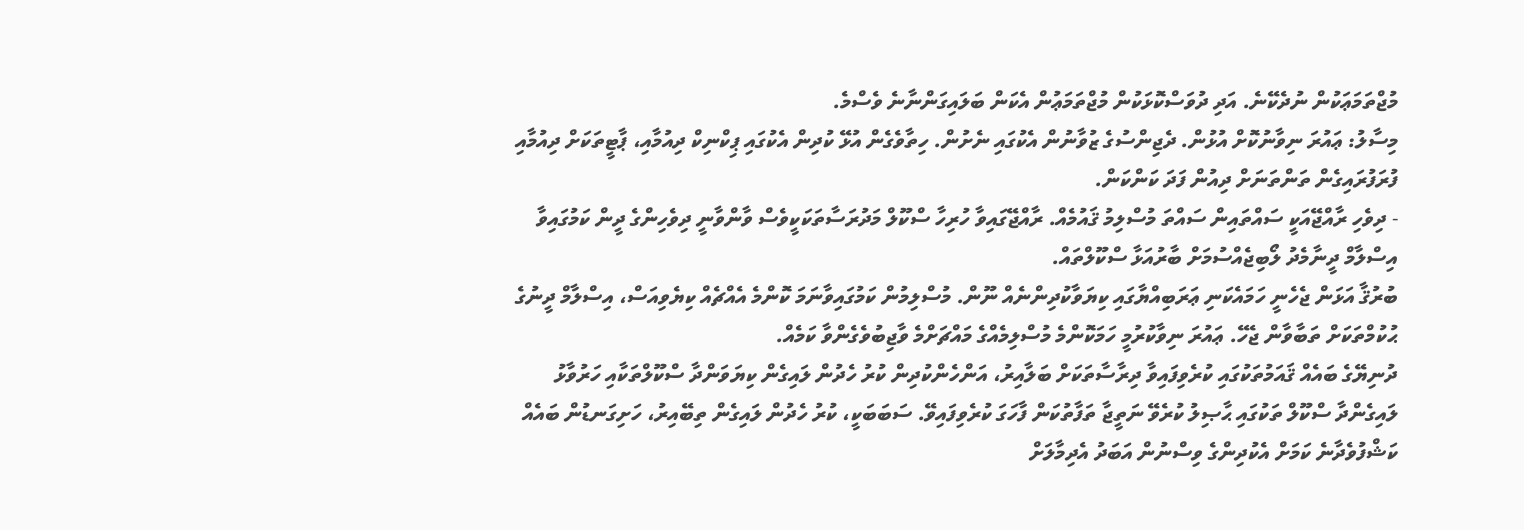މުޖްތަމަޢަކުން ނުދެކޭނެ. އަދި ދުވަސްކޮޅަކުން މުޖްތަމަޢުން އެކަން ބަލައިގަންނާނެ ވެސްމެ.
މިސާލު: ޢައުރަ ނިވާނުކޮށް އުޅުން. ދެޖިންސުގެ ޒުވާނުން އެކުގައި ނެށުން. ހިތާވެގެން އުޅޭ ކުދިން އެކުގައި ޕިކްނިކް ދިއުމާއި، ޕާޓީތަކަށް ދިއުމާއި ފުރަފުރައިގެން ތަންތަނަށް ދިއުން ފަދަ ކަންކަން.
- ދިވެހި ރާއްޖޭއަކީ ސައްތައިން ސައްތަ މުސްލިމު ޤައުމެއް. ރާއްޖޭގައިވާ ހުރިހާ ސްކޫލް މަދުރަސާތަކަކީވެސް ވާންވާނީ ދިވެހިންގެ ދީން ކަމުގައިވާ އިސްލާމް ދީނާމެދު ލޯބިޖެއްސުމަށް ބާރުއަޅާ ސްކޫލްތައް.
ބުރުޤާ އަޅަން ޖެހެނީ ހަމައެކަނި ޢަރަބިއްޔާގައި ކިޔަވާކުދިންނެއް ނޫން. މުސްލިމުން ކަމުގައިވާނަމަ ކޮންމެ އެއްޗެއް ކިޔެވިއަސް، އިސްލާމް ދީނުގެ ޙުކުމްތަކަށް ތަބާވާން ޖެހޭ. ޢައުރަ ނިވާކުރުމީ ހަމަކޮންމެ މުސްލިމެއްގެ މައްޗަށްމެ ވާޖިބުވެގެންވާ ކަމެއް.
ދުނިޔޭގެ ބައެއް ޤައަމުތަކުގައި ކުރެވިފައިވާ ދިރާސާތަކަށް ބަލާއިރު، އަންހެންކުދިން ކުރު ހެދުން ލައިގެން ކިޔަވަންދާ ސްކޫލްތަކާއި ހަރުވާޅު ލައިގެންދާ ސްކޫލް ތަކުގައި ޙާޞިލު ކުރެވޭ ނަތީޖާ ތަފާތުކަން ފާހަގަ ކުރެވިފައިވޭ. ސަބަބަކީ، ކުރު ހެދުން ލައިގެން ތިބޭއިރު، ހަށިގަނޑުން ބައެއް ކަޝްފުވެދާނެ ކަމަށް އެކުދިންގެ ވިސްނުން އަބަދު އެދިމާލަށް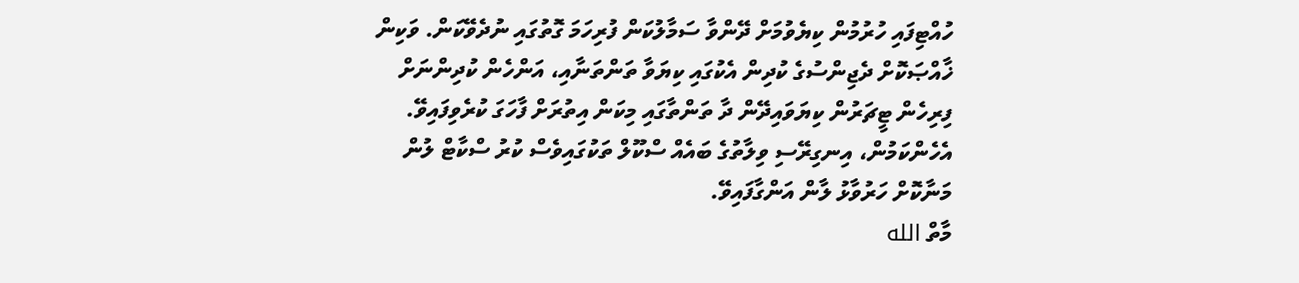ހުއްޓިފައި ހުރުމުން ކިޔެވުމަށް ދޭންވާ ސަމާލުކަން ފުރިހަމަ ގޮތުގައި ނުދެވޭކަން. ވަކިން ޚާއްޞަކޮށް ދެޖިންސުގެ ކުދިން އެކުގައި ކިޔަވާ ތަންތަނާއި، އަންހެން ކުދިންނަށް ފިރިހެން ޓީޗަރުން ކިޔަވައިދޭން ދާ ތަންތާގައި މިކަން އިތުރަށް ފާހަގަ ކުރެވިފައިވޭ. އެހެންކަމުން، އިނގިރޭސި ވިލާތުގެ ބައެއް ސްކޫލް ތަކުގައިވެސް ކުރު ސްކާޓް ލުން މަނާކޮށް ހަރުވާޅު ލާން އަންގާފައިވޭ.
މާތް الله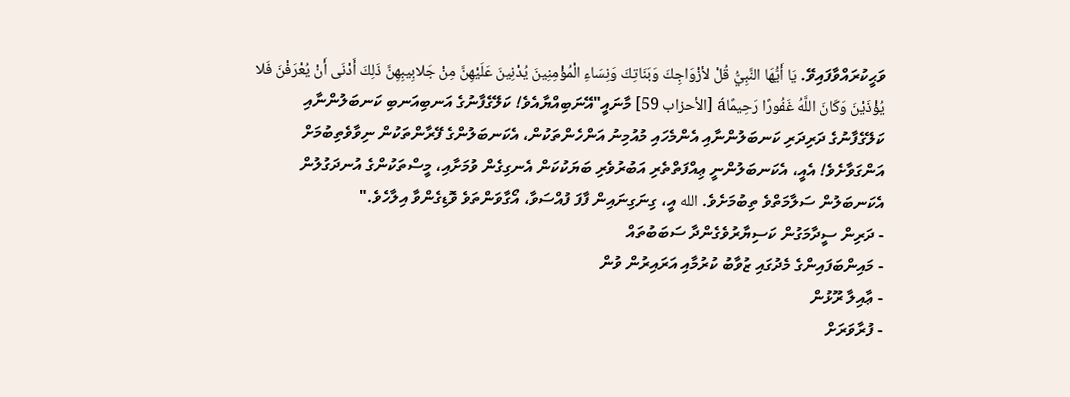ވަޙީކުރައްވާފައިވޭ. يَا أَيُّهَا النَّبِيُّ قُلْ لأزْوَاجِكَ وَبَنَاتِكَ وَنِسَاءِ الْمُؤْمِنِينَ يُدْنِينَ عَلَيْهِنَّ مِنْ جَلابِيبِهِنَّ ذَلِكَ أَدْنَى أَنْ يُعْرَفْنَ فَلا يُؤْذَيْنَ وَكَانَ اللَّهُ غَفُورًا رَحِيمًاá [الأحزاب 59] މާނައީ"އޭނަބިއްޔާއެވެ! ކަލޭގެފާނުގެ އަނބިއަނބި ކަނބަލުންނާއި ކަލޭގެފާނުގެ ދަރިދަރި ކަނބަލުންނާއި އެންމެހައި މުއުމިނު އަންހެންތަކުން، އެކަނބަލުންގެ ފޭރާންތަކުން ނިވާވެތިބުމަށް އަންގަވާށެވެ! އެއީ، އެކަނބަލުންނީ ޢިއްފަތްތެރި އަބުރުވެރި ބަޔަކުކަން އެނގިގެން ވުމަށާއި، މީސްތަކުންގެ އުނދަގުލުން އެކަނބަލުން ސަލާމަތްވެ ތިބުމަށެވެ. الله އީ، ގިނަގިނައިން ފާފަ ފުއްސަވާ، އޯގާވަންތަވެ ވޮޑިގެންވާ އިލާހެވެ."
- ދަރިން ސީދާމަގުން ކަސިޔާރުވެގެންދާ ސަބަބުތައް
- މައިންބަފައިންގެ މެދުގައި ޒުވާބު ކުރުމާއި އަރައިރުން ވުން
- ޢާއިލާ ރޫޅުން
- ފުރާވަރަށް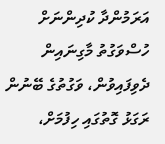އަރަމުންދާ ކުދިންނަށް ހުސްވަގުތު މާގިނައިން ދެވިފައިވުން، ވަގުތުގެ ބޭނުން ރަގަޅު ގޮތުގައި ހިފުމަށް،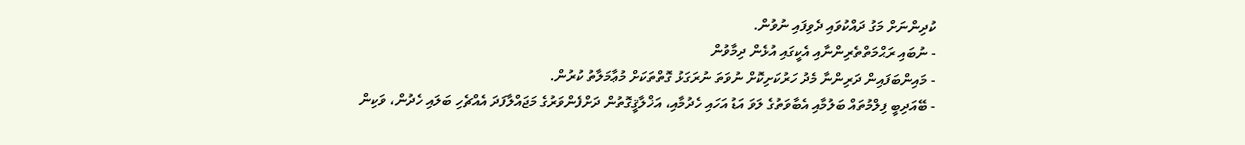ކުދިންނަށް މަގު ދައްކުވައި ދެވިފައި ނުވުން.
- ނުބައި ރަޙްމަތްތެރިންނާއި އެކީގައި އުޅެން ދިމާވުން
- މައިންބަފައިން ދަރިންނާ މެދު ހަރުކަށިކޮށް ނުވަތަ ނުރަގަޅު ގޮތްތަކަށް މުޢާމަލާތު ކުރުން.
- ބޭއަދިބީ ފިލްމުތައް ބަލުމާއި އެބާވަތުގެ ލަވަ އަޑު އަހައި ހެދުމާއި، އަޚްލާޤީގޮތުން ދަށްފެންވަރުގެ މަޖައްލާފަދަ އެއްޗެހި ބަލައި ހެދުން، ވަކިން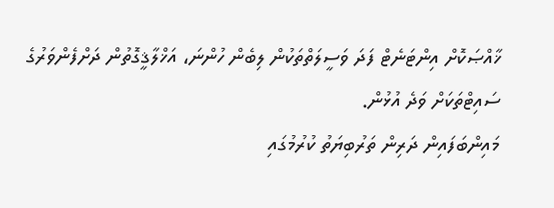ޚާއްޞަކޮށް އިންޓަނެޓް ފަދަ ވަސީލަތްތަކުން ލިބެން ހުންނަ، އަޚްލާޤީގޮތުން ދަށްފެންވަރުގެ ސައިޓްތަކަށް ވަދެ އުޅުން.
މައިންބަފައިން ދަރިން ތަރުބިޔަތު ކުރުމުގައި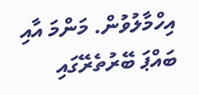އިހްމާލުވުން. މަންމަ އާއި ބައްޕަ ބޭރުތެރޭގައި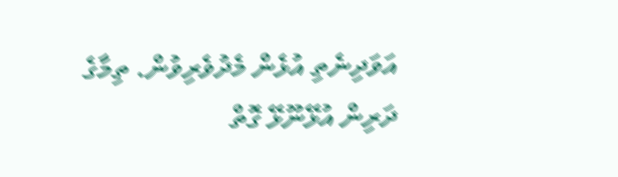އަވަދިނެތި އުޅެން މެދުވެރިވުން. ތިމާގެ ދަރިން އުޅޭނޫޅޭ ގޮތް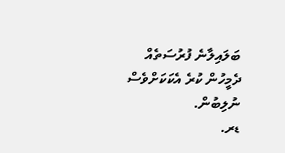ބަލައިލާނެ ފުރުސަތެއް ދެމީހުން ކުރެ އެކަކަށްވެސް ނުލިބުން.
ޑރ.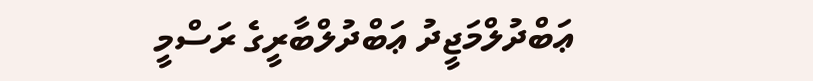ޢަބްދުލްމަޖީދު ޢަބްދުލްބާރީގެ ރަސްމީ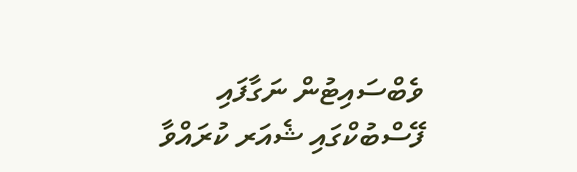ވެބްސައިޓުން ނަގާފައި
ފޭސްބުކްގައި ޝެއަރ ކުރައްވާ